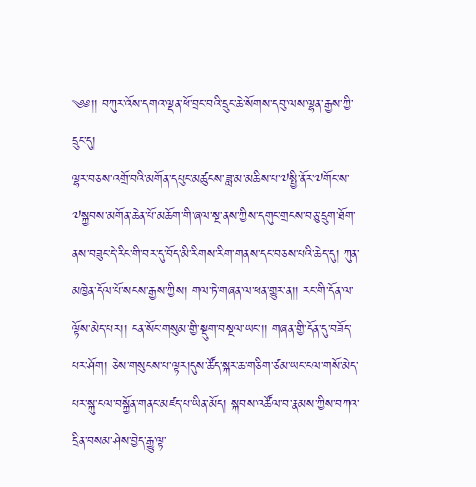༄༅།། བཀུར་འོས་དགའ་ལྡན་ཕོ་བྲང་བའི་དྲུང་ཆེ་སོགས་དབུ་ལས་ལྷན་རྒྱས་ཀྱི་དྲུང་དུ།
ལྷར་བཅས་འགྲོ་བའི་མགོན་དཔུང་མཚུངས་ཟླ་མ་མཆིས་པ་༧སྤྱི་ནོར་༧གོང་ས་༧སྐྱབས་མགོན་ཆེན་པོ་མཆོག་གི་ཞལ་སྔ་ནས་ཀྱིས་དགུང་གྲངས་བཅུ་དྲུག་ཐོག་ནས་བཟུང་དེ་རིང་གི་བར་དུ་བོད་མི་རིགས་རིག་གནས་དང་བཅས་པའི་ཆེད་དུ། ཀུན་མཁྱེན་དོལ་པོ་སངས་རྒྱས་ཀྱིས། གལ་ཏེ་གཞན་ལ་ཕན་གྱུར་ན།། རང་གི་དོན་ལ་ལྟོས་མེད་པར།། ངན་སོང་གསུམ་གྱི་སྡུག་བསྔལ་ཡང་།། གཞན་གྱི་དོན་དུ་བཟོད་པར་ཤོག། ཅེས་གསུངས་པ་ལྟར།དུས་ཚོད་སྐར་ཆ་གཅིག་ཙམ་ཡང་ངལ་གསོ་མེད་པར་སྐུ་ངལ་བསྐྱོན་གནང་མཛད་པ་ཡིན་མོད། སྐབས་འཚོལ་བ་རྣམས་ཀྱིས་བཀའ་དྲིན་བསམ་ཤེས་བྱེད་རྒྱུ་ལྟ་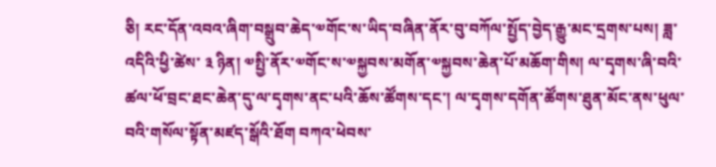ཅི། རང་དོན་འབའ་ཞིག་བསྒྲུབ་ཆེད་༧གོང་ས་ཡིད་བཞིན་ནོར་བུ་བཀོལ་སྤྱོད་བྱེད་རྒྱུ་མང་དྲགས་པས། ཟླ་འདིའི་ཕྱི་ཚེས་ ༣ ཉིན། ༧སྤྱི་ནོར་༧གོང་ས་༧སྐྱབས་མགོན་༧སྐྱབས་ཆེན་པོ་མཆོག་གིས། ལ་དྭགས་ཞི་བའི་ཚལ་ཕོ་བྲང་ཐང་ཆེན་དུ་ལ་དྭགས་ནང་པའི་ཆོས་ཚོགས་དང་། ལ་དྭགས་དགོན་ཚོགས་ཐུན་མོང་ནས་ཕུལ་བའི་གསོལ་སྟོན་མཛད་སྒོའི་ཐོག བཀའ་ཕེབས་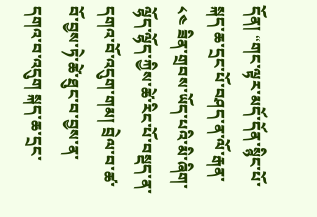དོན། “གང་ལྟར་མདོ་དོན་སྙིང་པོ་སྐད་ཆ་དྲང་པོ་བཤད་ན་ལོ་རྒན་ ༨༤ ཟིན་གྲབས་ཡོད་པའི་མི་ཞིག་ལྷོད་ལྷོད་ཀྱིས་ཚེ་རིང་པོ་བསྡད་ན་དགའ་བོ་འདུག་གམ། བྲེལ་བ་ཚ་བོ་བྱས་ཏེ་ཚེ་ཐུང་བ་བྱས་ན་དགའ་བ་འདུག སྐད་ཆ་དྲང་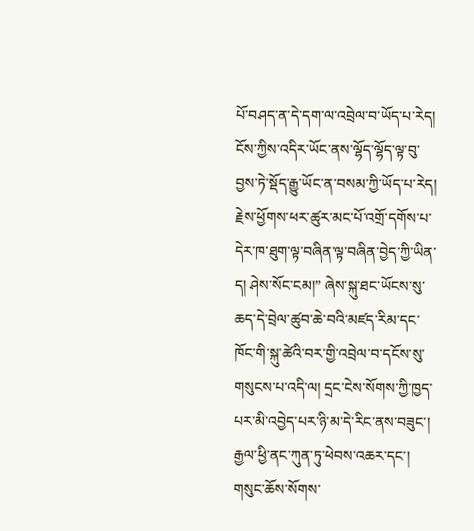པོ་བཤད་ན་དེ་དག་ལ་འབྲེལ་བ་ཡོད་པ་རེད། ངོས་ཀྱིས་འདིར་ཡོང་ནས་ལྷོད་ལྷོད་ལྟ་བུ་བྱས་ཏེ་སྡོད་རྒྱུ་ཡོང་ན་བསམ་ཀྱི་ཡོད་པ་རེད། རྗེས་ཕྱོགས་ཕར་ཚུར་མང་པོ་འགྲོ་དགོས་པ་དེར་ཁ་ཐུག་ལྟ་བཞིན་ལྟ་བཞིན་བྱེད་ཀྱི་ཡིན་ད། ཤེས་སོང་ངམ།” ཞེས་སྐུ་ཐང་ཡོངས་སུ་ཆད་དེ་བྲེལ་ཚུབ་ཆེ་བའི་མཛད་རིམ་དང་ཁོང་གི་སྐུ་ཚེའི་བར་གྱི་འབྲེལ་བ་དངོས་སུ་གསུངས་པ་འདི་ལ། དྲང་ངེས་སོགས་ཀྱི་ཁྱད་པར་མི་འབྱེད་པར་ཉི་མ་དེ་རིང་ནས་བཟུང་། རྒྱལ་ཕྱི་ནང་ཀུན་ཏུ་ཕེབས་འཆར་དང་། གསུང་ཆོས་སོགས་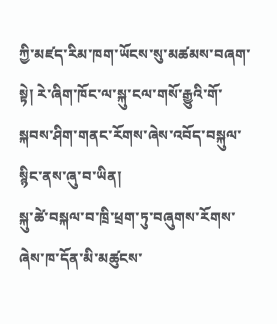ཀྱི་མཛད་རིམ་ཁག་ཡོངས་སུ་མཚམས་བཞག་སྟེ། རེ་ཞིག་ཁོང་ལ་སྐུ་ངལ་གསོ་རྒྱུའི་གོ་སྐབས་ཤིག་གནང་རོགས་ཞེས་འབོད་བསྐུལ་སྙིང་ནས་ཞུ་བ་ཡིན།
སྐུ་ཚེ་བསྐལ་བ་ཁྲི་ཕྲག་ཏུ་བཞུགས་རོགས་ཞེས་ཁ་དོན་མི་མཚུངས་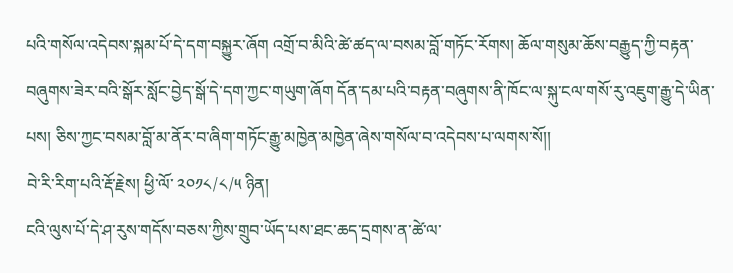པའི་གསོལ་འདེབས་སྐམ་པོ་དེ་དག་བསྐྱུར་ཞོག འགྲོ་བ་མིའི་ཚེ་ཚད་ལ་བསམ་བློ་གཏོང་རོགས། ཆོལ་གསུམ་ཆོས་བརྒྱུད་ཀྱི་བརྟན་བཞུགས་ཟེར་བའི་སྒོར་སློང་བྱེད་སྒོ་དེ་དག་ཀྱང་གཡུག་ཞོག དོན་དམ་པའི་བརྟན་བཞུགས་ནི་ཁོང་ལ་སྐུ་ངལ་གསོ་རུ་འཇུག་རྒྱུ་དེ་ཡིན་པས། ཅིས་ཀྱང་བསམ་བློ་མ་ནོར་བ་ཞིག་གཏོང་རྒྱུ་མཁྱེན་མཁྱེན་ཞེས་གསོལ་བ་འདེབས་པ་ལགས་སོ།།
བེ་རི་རིག་པའི་རྡོ་རྗེས། ཕྱི་ལོ་ ༢༠༡༨/༨/༥ ཉིན།
ངའི་ལུས་པོ་དེ་ཤ་རུས་གདོས་བཅས་ཀྱིས་གྲུབ་ཡོད་པས་ཐང་ཆད་དྲགས་ན་ཚེ་ལ་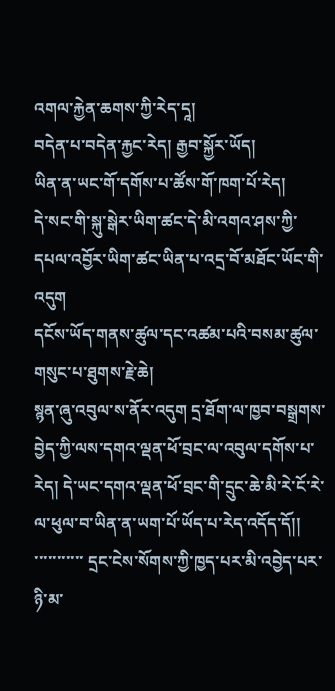འགལ་རྐྱེན་ཆགས་ཀྱི་རེད་དཱ།
བདེན་པ་བདེན་རྐྱང་རེད། རྒྱབ་སྐྱོར་ཡོད།
ཡིན་ན་ཡང་གོ་དགོས་པ་ཚོས་གོ་ཁག་པོ་རེད།
དེ་སང་གི་སྐུ་སྒེར་ཡིག་ཚང་དེ་མི་འགའ་ཤས་ཀྱི་དཔལ་འབྱོར་ཡིག་ཚང་ཡིན་པ་འདྲ་བོ་མཐོང་ཡོང་གི་འདུག
དངོས་ཡོད་གནས་ཚུལ་དང་འཚམ་པའི་བསམ་ཚུལ་གསུང་པ་ཐུགས་རྗེ་ཆེ།
སྙན་ཞུ་འབུལ་ས་ནོར་འདུག དྲ་ཐོག་ལ་ཁྱབ་བསྒྲགས་བྱེད་ཀྱི་ལས་དགའ་ལྡན་ཕོ་བྲང་ལ་འབུལ་དགོས་པ་རེད། དེ་ཡང་དགའ་ལྡན་ཕོ་བྲང་གི་དྲུང་ཆེ་མི་རེ་ངོ་རེ་ལ་ཕུལ་བ་ཡིན་ན་ཡག་པོ་ཡོད་པ་རེད་འདོད་དོ།།
་་་་་་་་་་་ དྲང་ངེས་སོགས་ཀྱི་ཁྱད་པར་མི་འབྱེད་པར་ཉི་མ་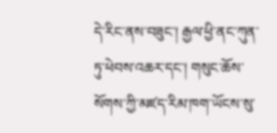དེ་རིང་ནས་བཟུང་། རྒྱལ་ཕྱི་ནང་ཀུན་ཏུ་ཕེབས་འཆར་དང་། གསུང་ཆོས་སོགས་ཀྱི་མཛད་རིམ་ཁག་ཡོངས་སུ་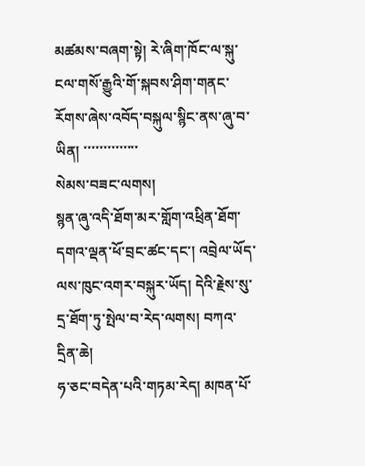མཚམས་བཞག་སྟེ། རེ་ཞིག་ཁོང་ལ་སྐུ་ངལ་གསོ་རྒྱུའི་གོ་སྐབས་ཤིག་གནང་རོགས་ཞེས་འབོད་བསྐུལ་སྙིང་ནས་ཞུ་བ་ཡིན། ་་་་་་་་་་་་་་
སེམས་བཟང་ལགས།
སྙན་ཞུ་འདི་ཐོག་མར་གློག་འཕྲིན་ཐོག་དགའ་ལྡན་ཕོ་བྲང་ཚང་དང་། འབྲེལ་ཡོད་ལས་ཁུང་འགར་བསྐུར་ཡོད། དེའི་རྗེས་སུ་དྲ་ཐོག་ཏུ་སྤེལ་བ་རེད་ལགས། བཀའ་དྲིན་ཆེ།
ཧ་ཅང་བདེན་པའི་གཏམ་རེད། མཁན་པོ་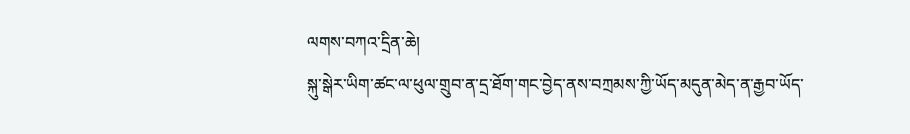ལགས་བཀའ་དྲིན་ཆེ།
སྐུ་སྒེར་ཡིག་ཚང་ལ་ཕུལ་གྲུབ་ན་དྲ་ཐོག་གང་བྱེད་ནས་བཀྲམས་ཀྱི་ཡོད་མདུན་མེད་ན་རྒྱབ་ཡོད་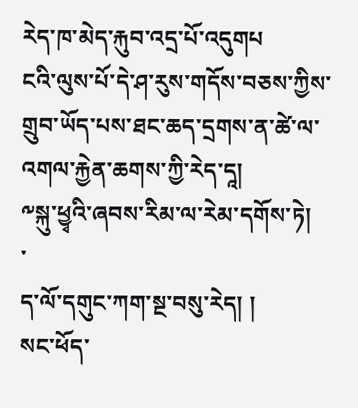རེད་ཁ་མེད་རྐུབ་འདྲ་པོ་འདུགཔ
ངའི་ལུས་པོ་དེ་ཤ་རུས་གདོས་བཅས་ཀྱིས་གྲུབ་ཡོད་པས་ཐང་ཆད་དྲགས་ན་ཚེ་ལ་འགལ་རྐྱེན་ཆགས་ཀྱི་རེད་དཱ།
༸སྐུ་ཕྱྭའི་ཞབས་རིམ་ལ་རེམ་དགོས་ཏེ།
་
ད་ལོ་དགུང་ཀག་སྔ་བསུ་རེད། །
སང་ཕོད་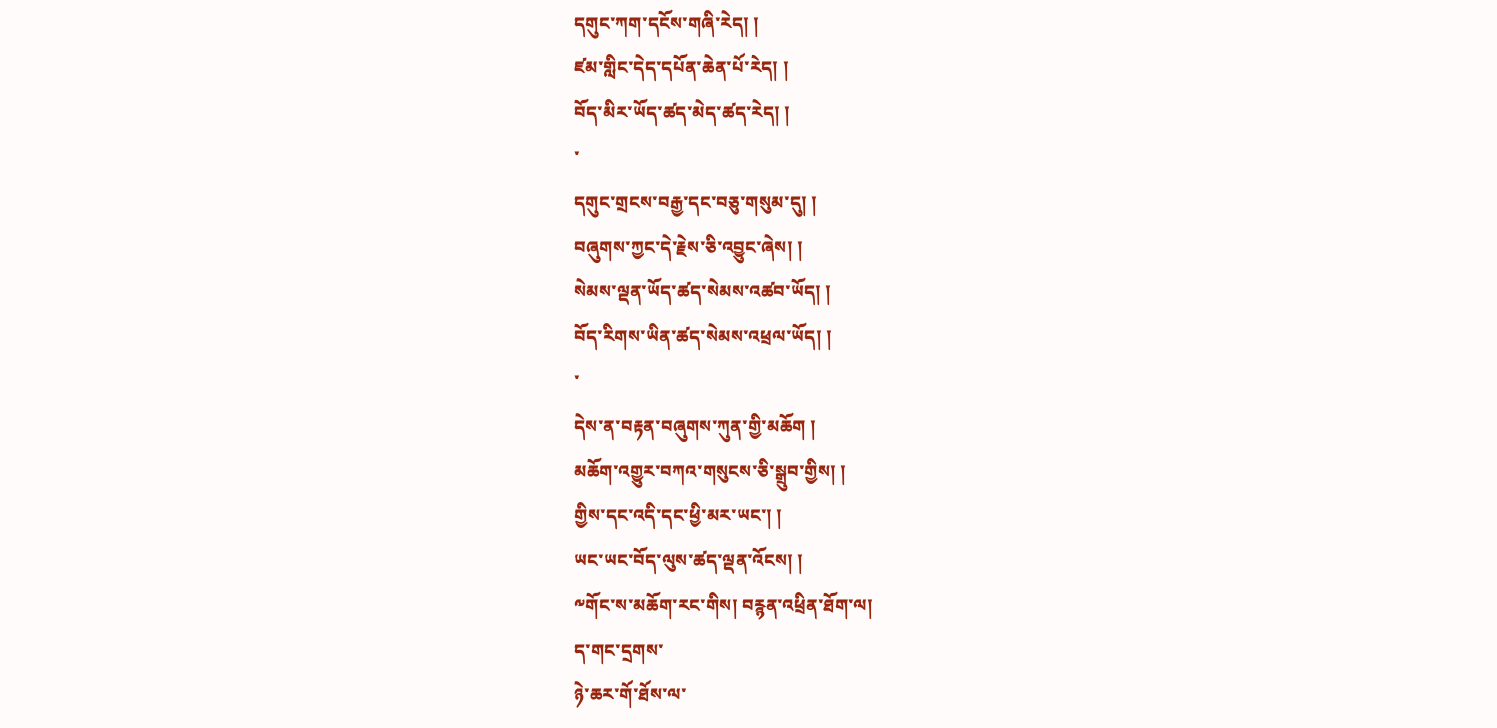དགུང་ཀག་དངོས་གཞི་རེད། །
ཛམ་གླིང་དེད་དཔོན་ཆེན་པོ་རེད། །
བོད་མིར་ཡོད་ཚད་མེད་ཚད་རེད། །
་
དགུང་གྲངས་བརྒྱ་དང་བཅུ་གསུམ་དུ། །
བཞུགས་ཀྱང་དེ་རྗེས་ཅི་འབྱུང་ཞེས། །
སེམས་ལྡན་ཡོད་ཚད་སེམས་འཚབ་ཡོད། །
བོད་རིགས་ཡིན་ཚད་སེམས་འཕྲལ་ཡོད། །
་
དེས་ན་བརྟན་བཞུགས་ཀུན་གྱི་མཆོག །
མཆོག་འགྱུར་བཀའ་གསུངས་ཅི་སྒྲུབ་གྱིས། །
གྱིས་དང་འདི་དང་ཕྱི་མར་ཡང་། །
ཡང་ཡང་བོད་ལུས་ཚད་ལྡན་འོངས། །
༸གོང་ས་མཆོག་རང་གིས། བརྙན་འཕྲིན་ཐོག་ལ།
ད་གང་དྲགས་
ཉེ་ཆར་གོ་ཐོས་ལ་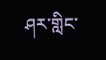ཤར་གླིང་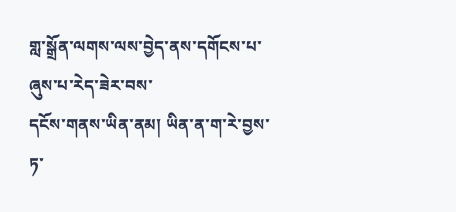གླ་སྒྲོན་ལགས་ལས་བྱེད་ནས་དགོངས་པ་ཞུས་པ་རེད་ཟེར་བས་
དངོས་གནས་ཡིན་ནམ། ཡིན་ན་ག་རེ་བྱས་ཏ་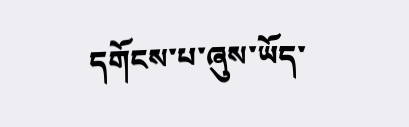དགོངས་པ་ཞུས་ཡོད་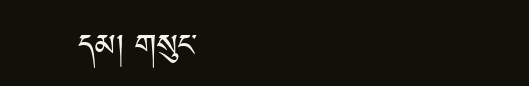དམ། གསུང་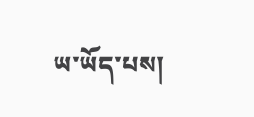ཡ་ཡོད་པས།